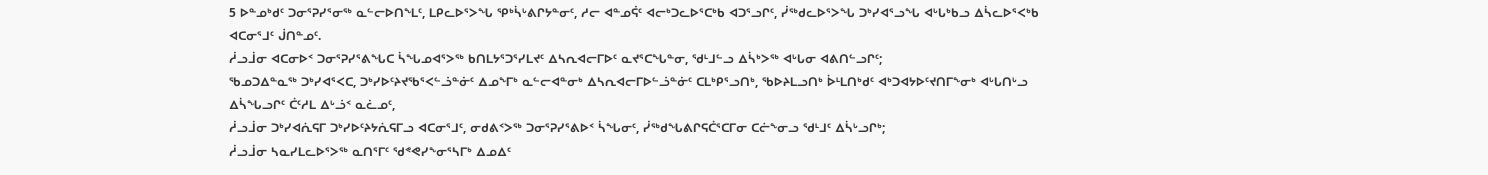5 ᐅᓐᓄᒃᑯᑦ ᑐᓂᕐᕈᓯᕐᓂᖅ ᓇᓪᓕᐅᑎᖕᒪᑦ, ᒪᑭᓚᐅᕐᐳᖓ ᕿᒃᓵᒡᕕᒋᔭᓐᓂᑦ, ᓱᓕ ᐊᓐᓄᕌᑦ ᐊᓕᒃᑐᓚᐅᕐᑕᒃᑲ ᐊᑐᕐᓗᒋᑦ, ᓰᖅᑯᓚᐅᕐᐳᖓ ᑐᒃᓯᐊᕐᓗᖓ ᐊᒡᒐᒃᑲᓗ ᐃᓵᓚᐅᕐᐸᒃᑲ ᐊᑕᓂᕐᒧᑦ ᒎᑎᓐᓄᑦ.
ᓲᓗᒨᓂ ᐊᑕᓂᐅᑉ ᑐᓂᕐᕈᓯᕐᕕᖓᑕ ᓵᖓᓄᐊᕐᐳᖅ ᑲᑎᒪᔭᕐᑐᕐᓯᒪᔪᑦ ᐃᓴᕆᐊᓕᒥᐅᑦ ᓇᔪᕐᑕᖓᓐᓂ, ᖁᒻᒧᓪᓗ ᐃᓵᒃᐳᖅ ᐊᒡᒐᓂ ᐊᕕᑎᓪᓗᒋᑦ;
ᖃᓄᑐᐃᓐᓇᖅ ᑐᒃᓯᐊᕐᐸᑕ, ᑐᒃᓯᐅᑦᔨᔪᖃᕐᐸᓪᓘᓐᓃᑦ ᐃᓄᖕᒥᒃ ᓇᓪᓕᐊᓐᓂᒃ ᐃᓴᕆᐊᓕᒥᐅᓪᓘᓐᓃᑦ ᑕᒪᒃᑭᕐᓗᑎᒃ, ᖃᐅᔨᒪᓗᑎᒃ ᐆᒻᒪᑎᒃᑯᑦ ᐊᒃᑐᐊᔭᐅᑦᔪᑎᒥᖕᓂᒃ ᐊᒡᒐᑎᒡᓗ ᐃᓵᖓᓗᒋᑦ ᑖᑦᓱᒪ ᐃᒡᓘᑉ ᓇᓛᓄᑦ,
ᓲᓗᒨᓂ ᑐᒃᓯᐊᕇᕋᒥ ᑐᒃᓯᐅᑦᔨᔭᕇᕋᒥᓗ ᐊᑕᓂᕐᒧᑦ, ᓂᑯᕕᑉᐳᖅ ᑐᓂᕐᕈᓯᕐᕕᐅᑉ ᓵᖓᓂᑦ, ᓰᖅᑯᖓᕕᒋᕋᑖᕐᑕᒥᓂ ᑕᓖᖕᓂᓗ ᖁᒻᒧᑦ ᐃᓵᒡᓗᒋᒃ;
ᓲᓗᒨᓂ ᓴᓇᓯᒪᓚᐅᕐᐳᖅ ᓇᑎᕐᒥᑦ ᖁᕝᕙᓯᖕᓂᕐᓴᒥᒃ ᐃᓄᐃᑦ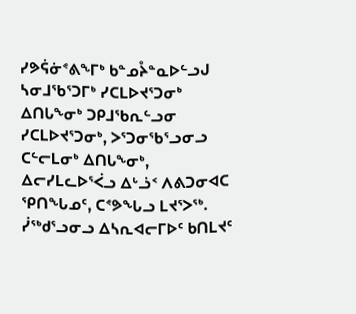ᓯᕗᕌᓃᕝᕕᖕᒥᒃ ᑲᓐᓄᔧᓐᓇᐅᓪᓗᒍ ᓴᓂᒧᖃᕐᑐᒥᒃ ᓯᑕᒪᐅᔪᕐᑐᓂᒃ ᐃᑎᒐᖕᓂᒃ ᑐᑭᒧᖃᕆᓪᓗᓂ ᓯᑕᒪᐅᔪᕐᑐᓂᒃ, ᐳᕐᑐᓂᖃᕐᓗᓂᓗ ᑕᓪᓕᒪᓂᒃ ᐃᑎᒐᖕᓂᒃ, ᐃᓕᓯᒪᓚᐅᕐᐹᓗ ᐃᒡᓘᑉ ᐱᕕᑐᓂᐊᑕ ᕿᑎᖓᓄᑦ, ᑕᕝᕗᖓᓗ ᒪᔪᕐᐳᖅ. ᓰᖅᑯᕐᓗᓂᓗ ᐃᓴᕆᐊᓕᒥᐅᑦ ᑲᑎᒪᔪᑦ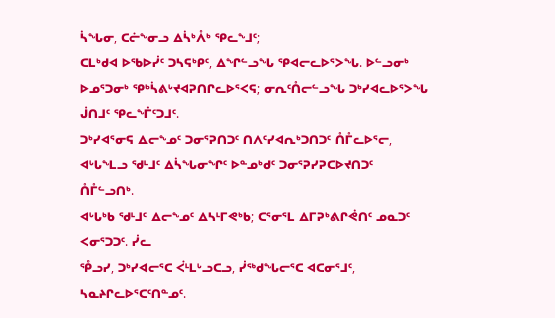ᓵᖓᓂ, ᑕᓖᖕᓂᓗ ᐃᓵᒃᐰᒃ ᕿᓚᖕᒧᑦ;
ᑕᒪᒃᑯᐊ ᐅᖃᐅᓰᑦ ᑐᓴᕋᒃᑭᑦ, ᐃᖏᓪᓗᖓ ᕿᐊᓕᓚᐅᕐᐳᖓ. ᐅᓪᓗᓂᒃ ᐅᓄᕐᑐᓂᒃ ᕿᒃᓵᕕᒡᔪᐊᕈᑎᒋᓚᐅᕐᐸᕋ; ᓂᕆᑦᑍᓕᓪᓗᖓ ᑐᒃᓯᐊᓚᐅᕐᐳᖓ ᒎᑎᒧᑦ ᕿᓚᖕᒦᑦᑐᒧᑦ.
ᑐᒃᓯᐊᕐᓂᕋ ᐃᓕᖕᓄᑦ ᑐᓂᕐᕈᑎᑐᑦ ᑎᐱᑦᓯᐊᕆᒃᑐᑎᑐᑦ ᑍᒤᓚᐅᕐᓕ, ᐊᒡᒐᖕᒪᓗ ᖁᒻᒧᑦ ᐃᓵᖓᓂᖏᑦ ᐅᓐᓄᒃᑯᑦ ᑐᓂᕐᕈᓯᕈᑕᐅᔪᑎᑐᑦ ᑍᒤᓪᓗᑎᒃ.
ᐊᒡᒐᒃᑲ ᖁᒻᒧᑦ ᐃᓕᖕᓄᑦ ᐃᓴᒻᒥᕙᒃᑲ; ᑕᕐᓂᕐᒪ ᐃᒥᕈᒃᕕᒋᕚᑎᑦ ᓄᓇᑐᑦ ᐸᓂᕐᑐᑐᑦ. ᓰᓚ
ᕾᓗᓯ, ᑐᒃᓯᐊᓕᕐᑕ ᐹᒻᒪᒡᓗᑕᓗ, ᓰᖅᑯᖓᓕᕐᑕ ᐊᑕᓂᕐᒧᑦ, ᓴᓇᔨᒋᓚᐅᕐᑕᑦᑎᓐᓄᑦ.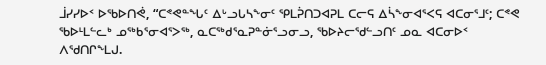ᒨᓯᓯᐅᑉ ᐅᖃᐅᑎᕚ, “ᑕᕝᕙᓐᖓᑦ ᐃᒡᓗᒐᓴᖕᓂᑦ ᕿᒪᕉᑎᑐᐊᕈᒪ ᑕᓕᕋ ᐃᓵᖕᓂᐊᕐᐸᕋ ᐊᑕᓂᕐᒧᑦ; ᑕᕝᕙ ᖃᐅᒻᒪᓪᓚᒃ ᓄᖅᑲᕐᓂᐊᕐᐳᖅ, ᓇᑕᖅᑯᕐᓇᕈᓐᓃᕐᓗᓂᓗ, ᖃᐅᔨᓕᖁᓪᓗᑎᑦ ᓄᓇ ᐊᑕᓂᐅᑉ ᐱᖁᑎᒋᖕᒪᒍ.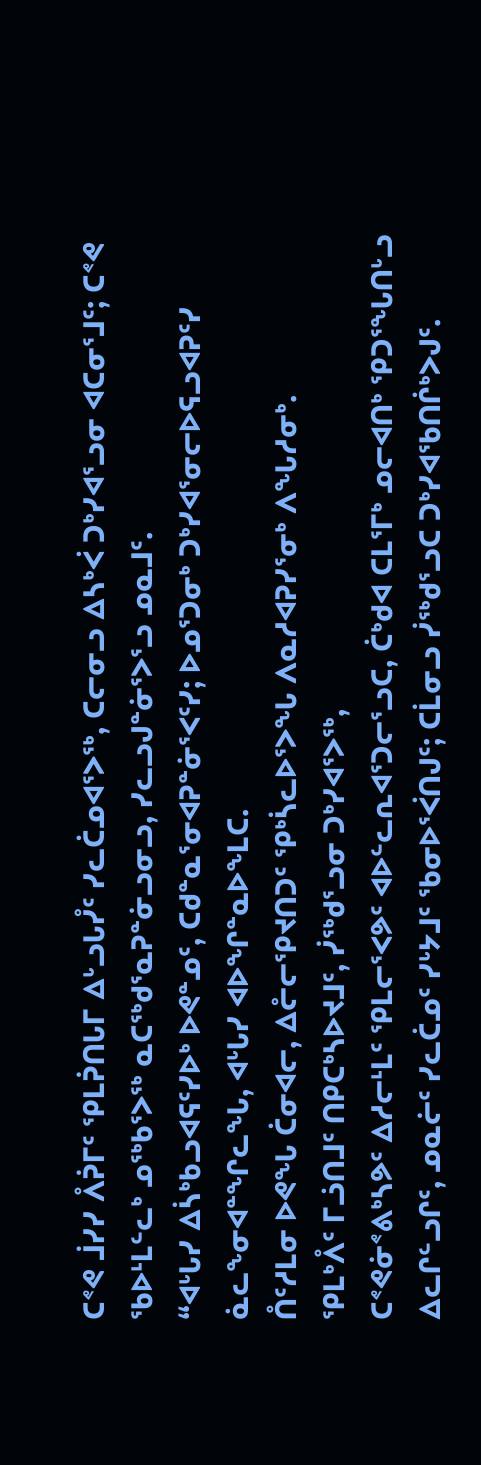ᑕᕝᕙ ᒨᓯᓯ ᐰᕉᒥᑦ ᕿᒪᕉᑎᒐᒥ ᐃᒡᓗᒐᓮᑦ ᓯᓚᑖᓄᐊᕐᐳᖅ, ᑕᓕᓂᓗ ᐃᓴᒃᐹ ᑐᒃᓯᐊᕐᓗᓂ ᐊᑕᓂᕐᒧᑦ; ᑕᕝᕙ ᖃᐅᒻᒪᓪᓚᒃ ᓄᖅᑲᕐᐳᖅ ᓇᑕᖅᑯᕐᓇᕈᓐᓃᓗᓂᓗ, ᓯᓚᓗᒍᓐᓃᕐᐳᕐᓗ ᓄᓇᒧᑦ.
“ᐊᒡᒐᓯ ᐃᓵᒃᑲᓗᐊᕋᑦᓯᐅᒃ ᐅᕙᓐᓄᑦ, ᑕᑯᓐᓇᕐᓂᐊᕈᓐᓃᕐᐸᑦᓯ; ᐅᓄᕐᑐᓂᒃ ᑐᒃᓯᐊᕐᓂᓕᐅᕋᓗᐊᕈᑦᓯ ᓈᓚᖕᓂᐊᓐᖏᓚᖓ, ᐊᒡᒐᓯ ᐊᐅᖏᓐᓇᐅᖕᒪᑕ.
ᑍᑦᓱᒪᓂ ᐅᕙᖓ ᑖᓂᐊᓕ, ᐃᓔᓕᕿᔪᑎᑐᑦ ᕿᒃᓵᓚᐅᕐᐳᖓ ᐱᓇᓱᐊᕈᓯᕐᓂᒃ ᐱᖓᓱᓂᒃ.
ᕿᒪᒃᐰᑦ ᒥᓘᑎᒧᑦ ᑎᑭᑕᒃᓴᐅᔪᒧᑦ, ᓰᖅᑯᕐᓗᓂ ᑐᒃᓯᐊᕐᐳᖅ,
ᑕᕝᕙᓃᕝᕕᒃᓴᕗᑦ ᐃᓱᓕᒻᒪᑦ ᕿᒪᓕᕐᐸᕗᑦ ᐊᐅᓪᓚᕆᐊᕐᑐᓕᕐᓗᑕ, ᑖᒃᑯᐊ ᑕᒪᕐᒥᒃ ᓄᓕᐊᑎᒃ ᕿᑐᕐᖓᑎᒡᓗ ᐃᓚᒋᓪᓗᒋᑦ, ᓄᓇᓖᑦ ᓯᓚᑖᓄᑦ ᓯᒡᔭᒧᑦ ᖃᓂᐅᕐᐹᑎᒍᑦ; ᑕᒫᓂᓗ ᓰᖅᑯᕐᓗᑕ ᑐᒃᓯᐊᖃᑎᒌᒃᐳᒍᑦ.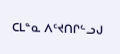ᑕᒪᓐᓇ ᐱᑦᔪᑎᒋᓪᓗᒍ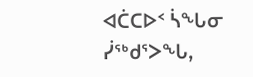ᐊᑖᑕᐅᑉ ᓵᖓᓂ ᓰᖅᑯᕐᐳᖓ,